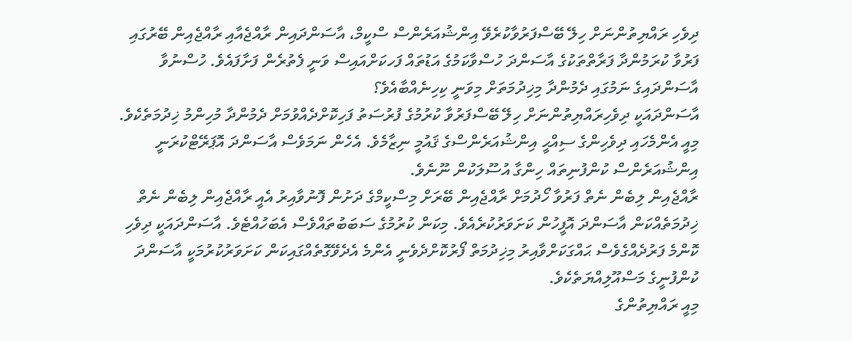ދިވެހި ރައްޔިތުންނަށް ހިލޭ ބޭސްފަރުވާކުރެވޭ އިންޝުއަރެންސް ސްކީމް، އާސަންދައިން ރާއްޖެއާއި ރާއްޖެއިން ބޭރުގައި ފަރުވާ ކުރަމުންދާ ފަރާތްތަކުގެ އާސަންދަ ހުސްވާކަމުގެ އަޑުތައް ފަހކަށްއައިސް ވަނީ ފެތުރެން ފަށާފައެވެ. ހުސްނުވާ އާސަންދައިގެ ނަމުގައި ދެމުންދާ މިޚިދުމަތަށް މިވަނީ ކިހިނެއްބާއެވެ؟
އާސަންދައަކީ ދިވެހިރައްޔިތުންނަށް ހިލޭ ބޭސްފަރުވާ ކުރުމުގެ ފުރުސަތު ފަހިކޮށްދެއްވުމަށް ދެމުންދާ މުހިންމު ޚިދުމަތެކެވެ. މިއީ އެންމެހައި ދިވެހިންގެ ސިއްޙީ އިންޝުއަރެންސްގެ ޤައުމީ ނިޒާމެވެ. އެހެން ނަމަވެސް އާސަންދަ އޮޕަރޭޓްކުރަނީ އިންޝުއަރެންސް ކުންފުނިތައް ހިންގާ އުސޫލަކުން ނޫނެވެ.
ރާއްޖެއިން ލިބެން ނެތް ފަރުވާ ހޯދުމަށް ރާއްޖެއިން ބޭރަށް މިސްކީމްގެ ދަށުން ފޮނުވާއިރު އެއީ ރާއްޖެއިން ލިބެން ނެތް ޚިދުމަތެއްކަން އާސަންދަ އޮފީހުން ކަށަވަރުކުރެއެވެ. މިކަން ކުރުމުގެ ސަބަބުތައްވެސް އެބަހުއްޓެވެ. އާސަންދައަކީ ދިވެހި ކޮންމެ ފަރުދެއްގެވެސް ޙައްގަކަށްވާއިރު މިޚިދުމަތް ފޯރުކޮށްދެވެނީ އެންމެ އެދެވޭގޮތެއްގައިކަން ކަށަވަރުކުރުމަކީ އާސަންދަ ކުންފުނީގެ މަސްއޫލިއްޔަތެކެވެ.
މިއީ ރައްޔިތުންގެ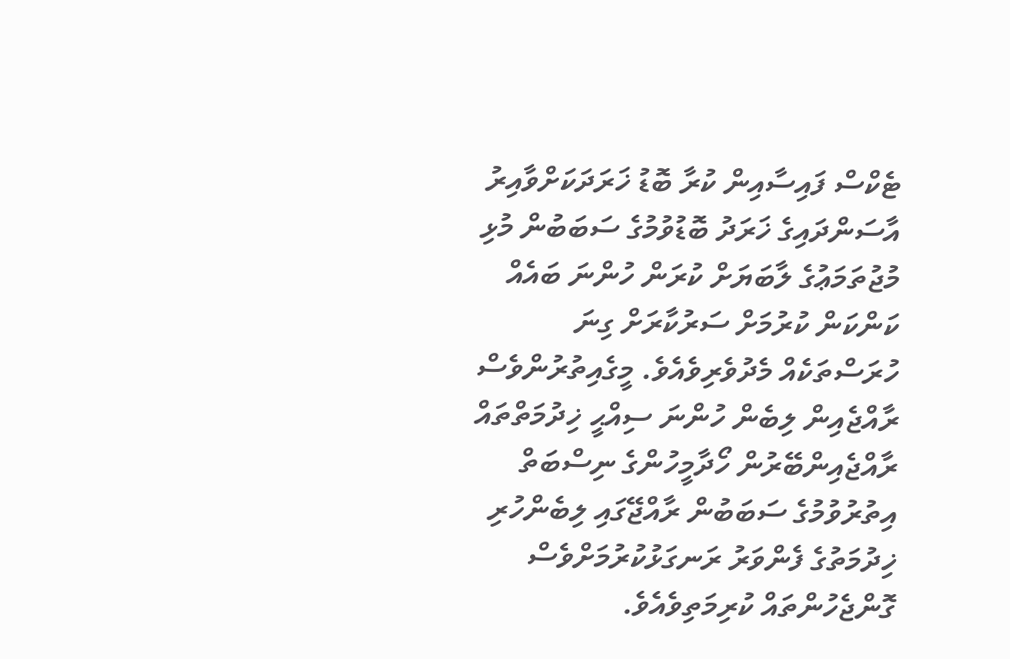ޓެކްސް ފައިސާއިން ކުރާ ބޮޑު ޚަރަދަކަށްވާއިރު އާސަންދައިގެ ޚަރަދު ބޮޑުވުމުގެ ސަބަބުން މުޅި މުޖުތަމަޢުގެ ލާބަޔަށް ކުރަން ހުންނަ ބައެއް ކަންކަން ކުރުމަށް ސަރުކާރަށް ގިނަ ހުރަސްތަކެއް މެދުވެރިވެއެވެ. މީގެއިތުރުންވެސް ރާއްޖެއިން ލިބެން ހުންނަ ސިއްޙީ ޚިދުމަތްތައް ރާއްޖެއިންބޭރުން ހޯދާމީހުންގެ ނިސްބަތް އިތުރުވުމުގެ ސަބަބުން ރާއްޖޭގައި ލިބެންހުރި ޚިދުމަތުގެ ފެންވަރު ރަނގަޅުކުރުމަށްވެސް ގޮންޖެހުންތައް ކުރިމަތިވެއެވެ.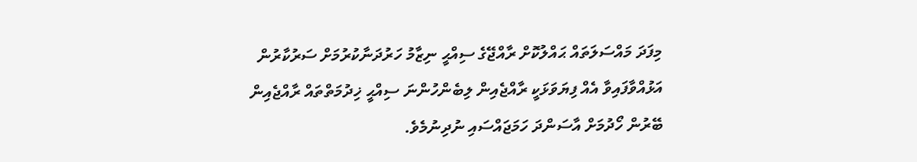މިފަދަ މައްސަލަތައް ޙައްލުކޮށް ރާއްޖޭގެ ސިއްޙީ ނިޒާމު ހަރުދަނާކުރުމަށް ސަރުކާރުން އަޅުއްވާފައިވާ އެއް ފިޔަވަޅަކީ ރާއްޖެއިން ލިބެންހުންނަ ސިއްޙީ ޚިދުމަތްތައް ރާއްޖެއިން ބޭރުން ހޯދުމަށް އާސަންދަ ހަމަޖައްސައި ނުދިނުމެވެ.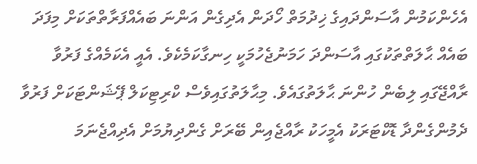އެހެންކަމުން އާސަންދައިގެ ޚިދުމަތް ހޯދަން އެދިގެން އަންނަ ބައެއްފަރާތްތަކަށް މިފަދަ ބައެއް ޙާލަތްތަކުގައި އާސަންދަ ހަމަނުޖެހުމަކީ ހިނގާކަމެކެވެ. އެއީ އެކަމެއްގެ ފަރުވާ ރާއްޖޭގައި ލިބެން ހުންނަ ޙާލަތުގައެވެ. މިޙާލަތުގައިވެސް ކްރިޓިކަލް ޕޭޝަންޓަކަށް ފަރުވާ ދެމުންގެންދާ ޑޮކްޓަރަކު އެމީހަކު ރާއްޖެއިން ބޭރަށް ގެންދިޔުމަށް އެދިއްޖެނަމަ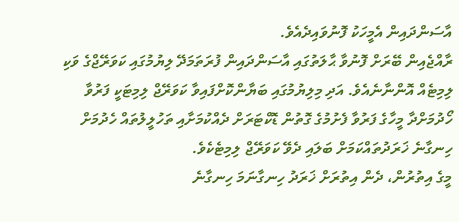އާސަންދައިން އެމީހަކު ފޮނުވައިދެއެވެ.
ރާއްޖެއިން ބޭރަށް ފޮނުވާ ޙާލަތުގައި އާސަންދައިން ފުރަތަމަދޭ ލިޔުމުގައި ކަވަރޭޖްގެ ވަކި ލިމިޓެއް އޮންނާނެއެވެ. އަދި މިލިޔުމުގައި ބަޔާންކޮށްފައިވާ ކަވަރޭޖް ލިމިޓަކީ ފަރުވާ ހޯދުމަށްދާ މީހާގެ ފަރުވާ ފެށުމުގެ ގޮތުން ޑޮކްޓަރަށް ދެއްކުމަށާއި ތަހުލީލުތައް ހެދުމަށް ހިނގާނެ ޚަރަދުތައްކަމަށް ބަލައި ދެވޭ ކަވަރޭޖް ލިމިޓެކެވެ.
މީގެ އިތުރުން، ދެން އިތުރަށް ޚަރަދު ހިނގާނަމަ ހިނގާނެ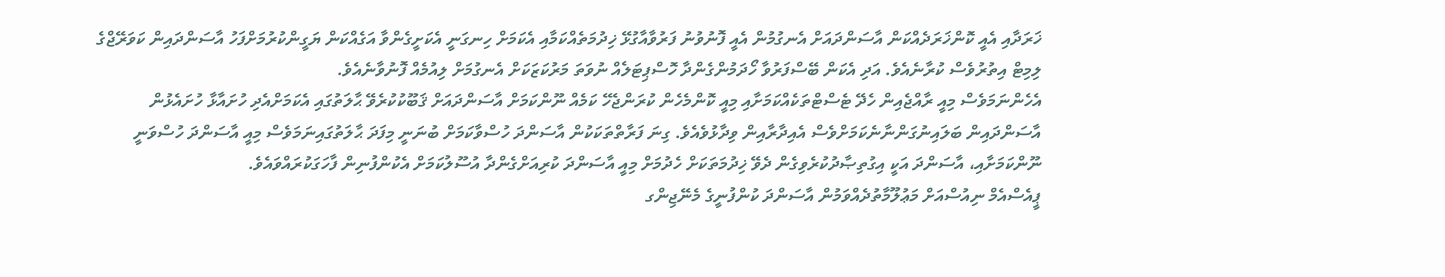ޚަރަދާއި އެއީ ކޮންޚަރަދެއްކަން އާސަންދައަށް އެނގުމުން އެއީ ފޮނުވުނު ފަރުވާއާގުޅޭ ޚިދުމަތެއްކަމާއި އެކަމަށް ހިނގަނީ އެކަށީގެންވާ އަގެއްކަން ޔަގީންކުރުމަށްފަހު އާސަންދައިން ކަވަރޭޖްގެ ލިމިޓް އިތުރުވެސް ކުރާނެއެވެ. އަދި އެކަން ބޭސްފަރުވާ ހޯދަމުންގެންދާ ހޮސްޕިޓަލެއް ނުވަތަ މަރުކަޒަކަށް އެނގުމަށް ލިއުމެއް ފޮނުވާނެއެވެ.
އެހެންނަމަވެސް މިއީ ރާއްޖެއިން ހެދޭ ޓެސްޓްތަކެއްކަމަށާއި މިއީ ކޮންމެހެން ކުރަންޖެހޭ ކަމެއް ނޫންކަމަށް އާސަންދައަށް ޤަބޫކުކުރެވޭ ޙާލަތުގައި އެކަމަށްއެދި ހުށައާޅާ ހުށައެޅުން އާސަންދައިން ބަލައިނުގަންނާނެކަމަށްވެސް އެއިދާރާއިން ވިދާޅުވެއެވެ. ގިނަ ފަރާތްތަކަކުން އާސަންދަ ހުސްވާކަމަށް ބުނަނީ މިފަދަ ޙާލަތުގައިނަމަވެސް މިއީ އާސަންދަ ހުސްވަނީ ނޫންކަމަށާއި، އާސަންދަ އަކީ އިގުތިޞާދުކުރެވިގެން ދެވޭ ޚިދުމަތަކަށް ހެދުމަށް މިއީ އާސަންދަ ކުރިއަށްގެންދާ އުސޫލުކަމަށް އެކުންފުނިން ފާހަގަކުރައްވައެވެ.
ޕީއެސްއެމް ނިއުސްއަށް މަޢުލޫމާތުދެއްވަމުން އާސަންދަ ކުންފުނީގެ މެނޭޖިންގ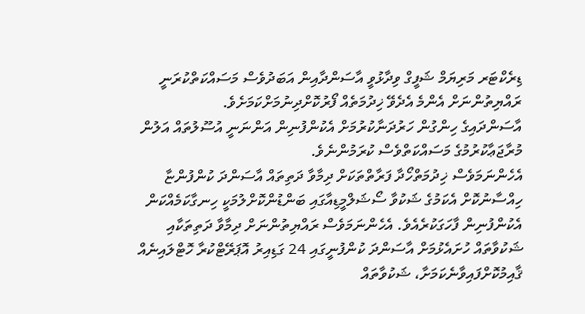ޑިރެކްޓަރ މަރިޔަމް ޝަފީގް ވިދާޅުވީ އާސަންދާއިން އަބަދުވެސް މަސައްކަތްކުރަނީ ރައްޔިތުންނަށް އެންމެ އެދެވޭ ޚިދުމަތެއް ފޯރުކޮށްދިނުމަށްކަމަށެވެ.
އާސަންދައިގެ ހިންގުން ހަރުދަނާކުރުމަށް އެކުންފުނިން އަންނަނީ އުސޫލުތައް އަލުން މުރާޖަޢާކުރުމުގެ މަސައްކަތްވެސް ކުރަމުންނެވެ.
އެހެންނަމަވެސް ޚިދުމަތްހޯދާ ފަރާތްތަކަށް ދިމާވާ ދަތިތައް އާސަންދަ ކުންފުންޏާ ހިއްސާނުކޮށް އެކަމުގެ ޝަކުވާ ސޯޝަލްމީޑިއާގައި ބަންޑުންކޮށްލުމަކީ ހިނގާކަމެއްކަން އެކުންފުނިން ފާހަގަކުރެއެވެ. އެހެންނަމަވެސް ރައްޔިތުންނަށް ދިމާވާ ދަތިތަކާއި ޝަކުވާތައް ހުށައެޅުމަށް އާސަންދަ ކުންފުނީގައި 24 ގަޑިއިރު އޮޕަރޭޓްކުރާ ހޮޓްލައިނެއް ޤާއިމުކޮށްފައިވާނެކަމަށާ، ޝަކުވާތައް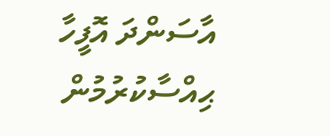އާސަންދަ އޮފީހާ ޙިއްސާކުރުމުން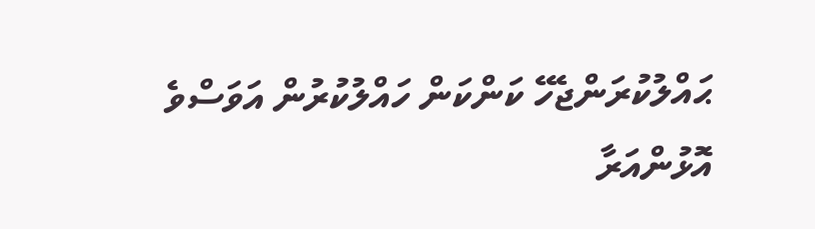ޙައްލުކުރަންޖެހޭ ކަންކަން ހައްލުކުރުން އަވަސްވެ އޮޅުންއަރާ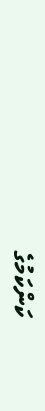ކަންކަމުގެ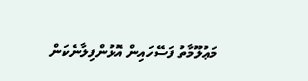މަޢުލޫމާތު ފަސޭހައިން އޮޅުންފިލާނެކަން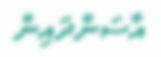އާސަންދައިން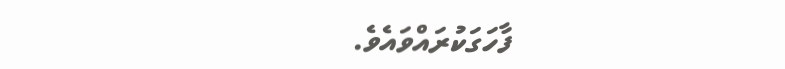ފާހަގަކުރައްވައެވެ.